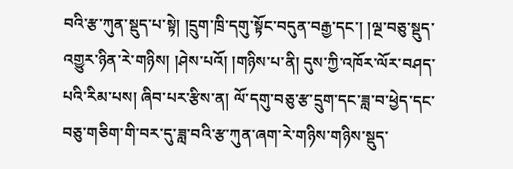བའི་རྩ་ཀུན་སྡུད་པ་སྟེ། །དྲུག་ཁྲི་དགུ་སྟོང་བདུན་བརྒྱ་དང་། །ལྔ་བཅུ་སྡུད་འགྱུར་ཉིན་རེ་གཉིས། །ཤེས་པའོ། །གཉིས་པ་ནི། དུས་ཀྱི་འཁོར་ལོར་བཤད་པའི་རིམ་པས། ཞིབ་པར་རྩིས་ན། ལོ་དགུ་བཅུ་རྩ་དྲུག་དང་ཟླ་བ་ཕྱེད་དང་བཅུ་གཅིག་གི་བར་དུ་ཟླ་བའི་རྩ་ཀུན་ཞག་རེ་གཉིས་གཉིས་སྡུད་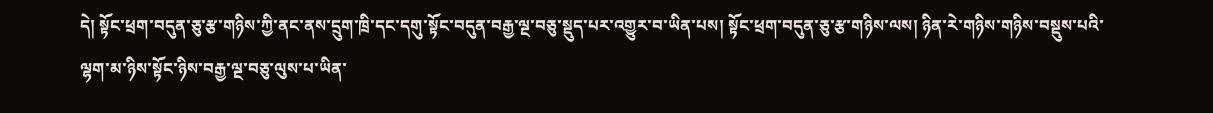དེ། སྟོང་ཕྲག་བདུན་ཅུ་རྩ་གཉིས་ཀྱི་ནང་ནས་དྲུག་ཁྲི་དང་དགུ་སྟོང་བདུན་བརྒྱ་ལྔ་བཅུ་སྡུད་པར་འགྱུར་བ་ཡིན་པས། སྟོང་ཕྲག་བདུན་ཅུ་རྩ་གཉིས་ལས། ཉིན་རེ་གཉིས་གཉིས་བསྡུས་པའི་ལྷག་མ་ཉིས་སྟོང་ཉིས་བརྒྱ་ལྔ་བཅུ་ལུས་པ་ཡིན་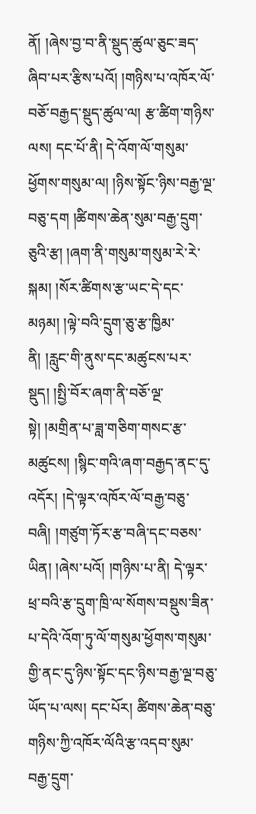ནོ། །ཞེས་བྱ་བ་ནི་སྡུད་ཚུལ་ཅུང་ཟད་ཞིབ་པར་རྩིས་པའོ། །གཉིས་པ་འཁོར་ལོ་བཅོ་བརྒྱད་སྡུད་ཚུལ་ལ། རྩ་ཚིག་གཉིས་ལས། དང་པོ་ནི། དེ་འོག་ལོ་གསུམ་ཕྱོགས་གསུམ་ལ། །ཉིས་སྟོང་ཉིས་བརྒྱ་ལྔ་བཅུ་དག །ཚིགས་ཆེན་སུམ་བརྒྱ་དྲུག་ཅུའི་རྩ། །ཞག་ནི་གསུམ་གསུམ་རེ་རེ་སྐམ། །སོར་ཚིགས་རྩ་ཡང་དེ་དང་མཉམ། །ལྟེ་བའི་དྲུག་ཅུ་རྩ་ཁྱིམ་ནི། །རླུང་གི་ནུས་དང་མཚུངས་པར་སྡུད། །སྤྱི་བོར་ཞག་ནི་བཅོ་ལྔ་སྟེ། །མགྲིན་པ་ཟླ་གཅིག་གསང་རྩ་མཚུངས། །སྙིང་གའི་ཞག་བརྒྱད་ནང་དུ་འདོར། །དེ་ལྟར་འཁོར་ལོ་བརྒྱ་བཅུ་བཞི། །གཙུག་ཏོར་རྩ་བཞི་དང་བཅས་ཡིན། །ཞེས་པའོ། །གཉིས་པ་ནི། དེ་ལྟར་ཕྲ་བའི་རྩ་དྲུག་ཁྲི་ལ་སོགས་བསྡུས་ཟིན་པ་དེའི་འོག་ཏུ་ལོ་གསུམ་ཕྱོགས་གསུམ་གྱི་ནང་དུ་ཉིས་སྟོང་དང་ཉིས་བརྒྱ་ལྔ་བཅུ་ཡོད་པ་ལས། དང་པོར། ཚིགས་ཆེན་བཅུ་གཉིས་ཀྱི་འཁོར་ལོའི་རྩ་འདབ་སུམ་བརྒྱ་དྲུག་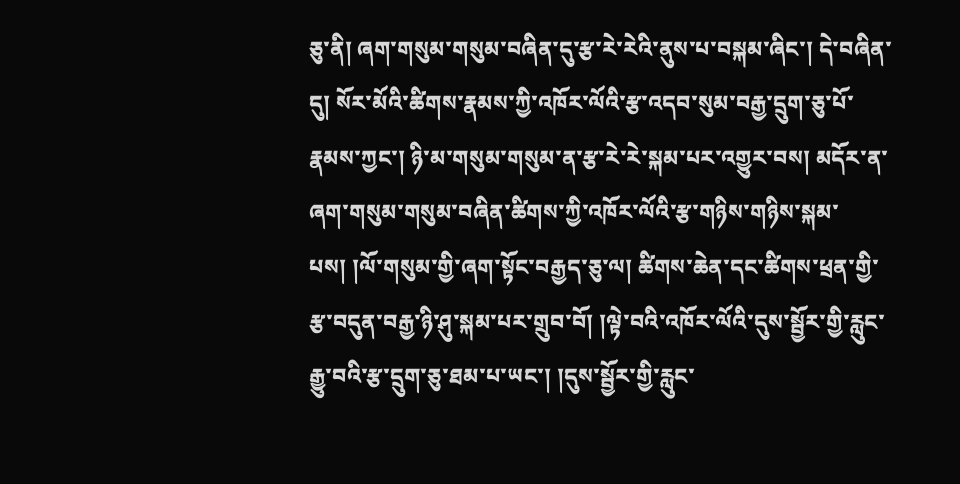ཅུ་ནི། ཞག་གསུམ་གསུམ་བཞིན་དུ་རྩ་རེ་རེའི་ནུས་པ་བསྐམ་ཞིང་། དེ་བཞིན་དུ། སོར་མོའི་ཚིགས་རྣམས་ཀྱི་འཁོར་ལོའི་རྩ་འདབ་སུམ་བརྒྱ་དྲུག་ཅུ་པོ་རྣམས་ཀྱང་། ཉི་མ་གསུམ་གསུམ་ན་རྩ་རེ་རེ་སྐམ་པར་འགྱུར་བས། མདོར་ན་ཞག་གསུམ་གསུམ་བཞིན་ཚིགས་ཀྱི་འཁོར་ལོའི་རྩ་གཉིས་གཉིས་སྐམ་པས། །ལོ་གསུམ་གྱི་ཞག་སྟོང་བརྒྱད་ཅུ་ལ། ཚིགས་ཆེན་དང་ཚིགས་ཕྲན་གྱི་རྩ་བདུན་བརྒྱ་ཉི་ཤུ་སྐམ་པར་གྲུབ་བོ། །ལྟེ་བའི་འཁོར་ལོའི་དུས་སྦྱོར་གྱི་རླུང་རྒྱུ་བའི་རྩ་དྲུག་ཅུ་ཐམ་པ་ཡང་། །དུས་སྦྱོར་གྱི་རླུང་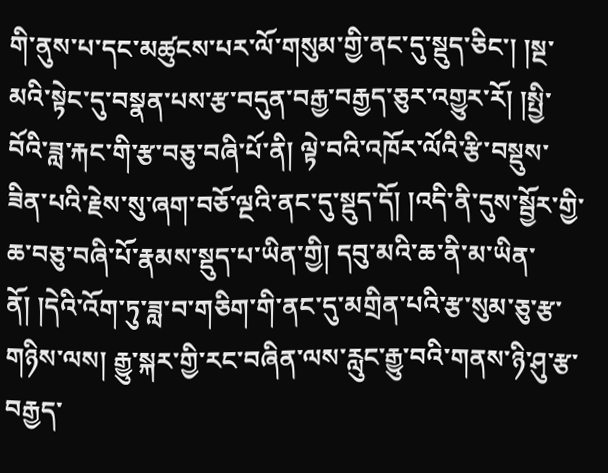གི་ནུས་པ་དང་མཚུངས་པར་ལོ་གསུམ་གྱི་ནང་དུ་སྡུད་ཅིང་། །སྔ་མའི་སྟེང་དུ་བསྣན་པས་རྩ་བདུན་བརྒྱ་བརྒྱད་ཅུར་འགྱུར་རོ། །སྤྱི་བོའི་ཟླ་རྐང་གི་རྩ་བཅུ་བཞི་པོ་ནི། ལྟེ་བའི་འཁོར་ལོའི་རྩི་བསྡུས་ཟིན་པའི་རྗེས་སུ་ཞག་བཅོ་ལྔའི་ནང་དུ་སྡུད་དོ། །འདི་ནི་དུས་སྦྱོར་གྱི་ཆ་བཅུ་བཞི་པོ་རྣམས་སྡུད་པ་ཡིན་གྱི། དབུ་མའི་ཆ་ནི་མ་ཡིན་ནོ། །དེའི་འོག་ཏུ་ཟླ་བ་གཅིག་གི་ནང་དུ་མགྲིན་པའི་རྩ་སུམ་ཅུ་རྩ་གཉིས་ལས། རྒྱུ་སྐར་གྱི་རང་བཞིན་ལས་རླུང་རྒྱུ་བའི་གནས་ཉི་ཤུ་རྩ་བརྒྱད་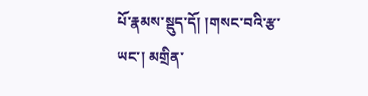པོ་རྣམས་སྡུད་དོ། །གསང་བའི་རྩ་ཡང་། མགྲིན་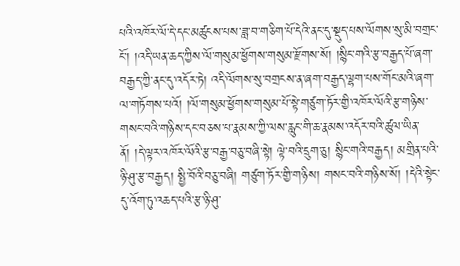པའི་འཁོར་ལོ་དེ་དང་མཚུངས་པས་ཟླ་བ་གཅིག་པོ་དེའི་ནང་དུ་སྡུད་པས་ལོགས་སུ་མི་བགྲང་ངོ་། །འདི་ཡན་ཆད་ཀྱིས་ལོ་གསུམ་ཕྱོགས་གསུམ་རྫོགས་སོ། །སྙིང་གའི་རྩ་བརྒྱད་པོ་ཞག་བརྒྱད་ཀྱི་ནང་དུ་འདོར་ཏེ། འདི་ལོགས་སུ་བགྲངས་ན་ཞག་བརྒྱད་ལྷག་པས་གོང་མའི་ཞག་ལ་གཏོགས་པའོ། །ལོ་གསུམ་ཕྱོགས་གསུམ་པོ་སྟེ་གཙུག་ཏོར་གྱི་འཁོར་ལོའི་རྩ་གཉིས་གསང་བའི་གཉིས་དང་བཅས་པ་རྣམས་ཀྱི་ལས་རླུང་གི་ཆ་རྣམས་འདོར་བའི་ཚུལ་ཡིན་ནོ། །དེ་ལྟར་འཁོར་ལོའི་རྩ་བརྒྱ་བཅུ་བཞི་སྟེ། ལྟེ་བའི་དྲུག་ཅུ། སྙིང་གའི་བརྒྱད། མགྲིན་པའི་ཉི་ཤུ་རྩ་བརྒྱད། སྤྱི་བོའི་བཅུ་བཞི། གཙུག་ཏོར་གྱི་གཉིས། གསང་བའི་གཉིས་སོ། །དེའི་སྟེང་དུ་འོག་ཏུ་འཆད་པའི་རྩ་ཉི་ཤུ་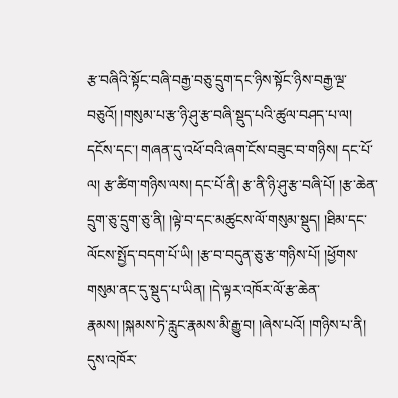རྩ་བཞིའི་སྟོང་བཞི་བརྒྱ་བཅུ་དྲུག་དང་ཉིས་སྟོང་ཉིས་བརྒྱ་ལྔ་བཅུའོ། །གསུམ་པ་རྩ་ཉི་ཤུ་རྩ་བཞི་སྡུད་པའི་ཚུལ་བཤད་པ་ལ། དངོས་དང་། གཞན་དུ་འཕོ་བའི་ཞག་ངོས་བཟུང་བ་གཉིས། དང་པོ་ལ། རྩ་ཚིག་གཉིས་ལས། དང་པོ་ནི། རྩ་ནི་ཉི་ཤུ་རྩ་བཞི་པོ། །རྩ་ཆེན་དྲུག་ཅུ་དྲུག་ཅུ་ནི། །ལྟེ་བ་དང་མཚུངས་ལོ་གསུམ་སྡུད། །ཐིམ་དང་ལོངས་སྤྱོད་བདག་པོ་ཡི། །རྩ་བ་བདུན་ཅུ་རྩ་གཉིས་པོ། །ཕྱོགས་གསུམ་ནང་དུ་སྡུད་པ་ཡིན། །དེ་ལྟར་འཁོར་ལོ་རྩ་ཆེན་རྣམས། །སྐམས་ཏེ་རླུང་རྣམས་མི་རྒྱུ་བ། །ཞེས་པའོ། །གཉིས་པ་ནི། དུས་འཁོར་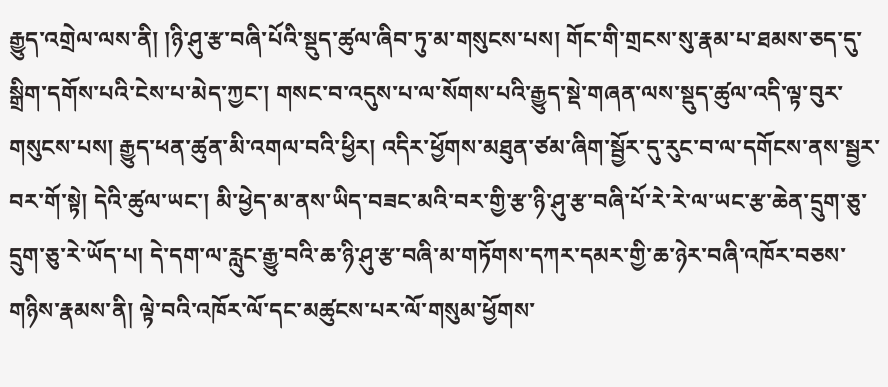རྒྱུད་འགྲེལ་ལས་ནི། །ཉི་ཤུ་རྩ་བཞི་པོའི་སྡུད་ཚུལ་ཞིབ་ཏུ་མ་གསུངས་པས། གོང་གི་གྲངས་སུ་རྣམ་པ་ཐམས་ཅད་དུ་སྒྲིག་དགོས་པའི་ངེས་པ་མེད་ཀྱང་། གསང་བ་འདུས་པ་ལ་སོགས་པའི་རྒྱུད་སྡེ་གཞན་ལས་སྡུད་ཚུལ་འདི་ལྟ་བུར་གསུངས་པས། རྒྱུད་ཕན་ཚུན་མི་འགལ་བའི་ཕྱིར། འདིར་ཕྱོགས་མཐུན་ཙམ་ཞིག་སྦྱོར་དུ་རུང་བ་ལ་དགོངས་ནས་སྦྱར་བར་གོ་སྟེ། དེའི་ཚུལ་ཡང་། མི་ཕྱེད་མ་ནས་ཡིད་བཟང་མའི་བར་གྱི་རྩ་ཉི་ཤུ་རྩ་བཞི་པོ་རེ་རེ་ལ་ཡང་རྩ་ཆེན་དྲུག་ཅུ་དྲུག་ཅུ་རེ་ཡོད་པ། དེ་དག་ལ་རླུང་རྒྱུ་བའི་ཆ་ཉི་ཤུ་རྩ་བཞི་མ་གཏོགས་དཀར་དམར་གྱི་ཆ་ཉེར་བཞི་འཁོར་བཅས་གཉིས་རྣམས་ནི། ལྟེ་བའི་འཁོར་ལོ་དང་མཚུངས་པར་ལོ་གསུམ་ཕྱོགས་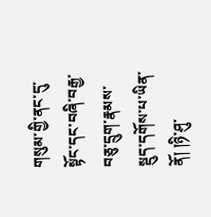གསུམ་གྱི་ནང་དུ་སྟོང་དང་བཞི་བརྒྱ་བཅུ་དྲུག་རྣམས་སྡུད་དགོས་པ་ཡིན་ནོ། །ཉི་ཤུ་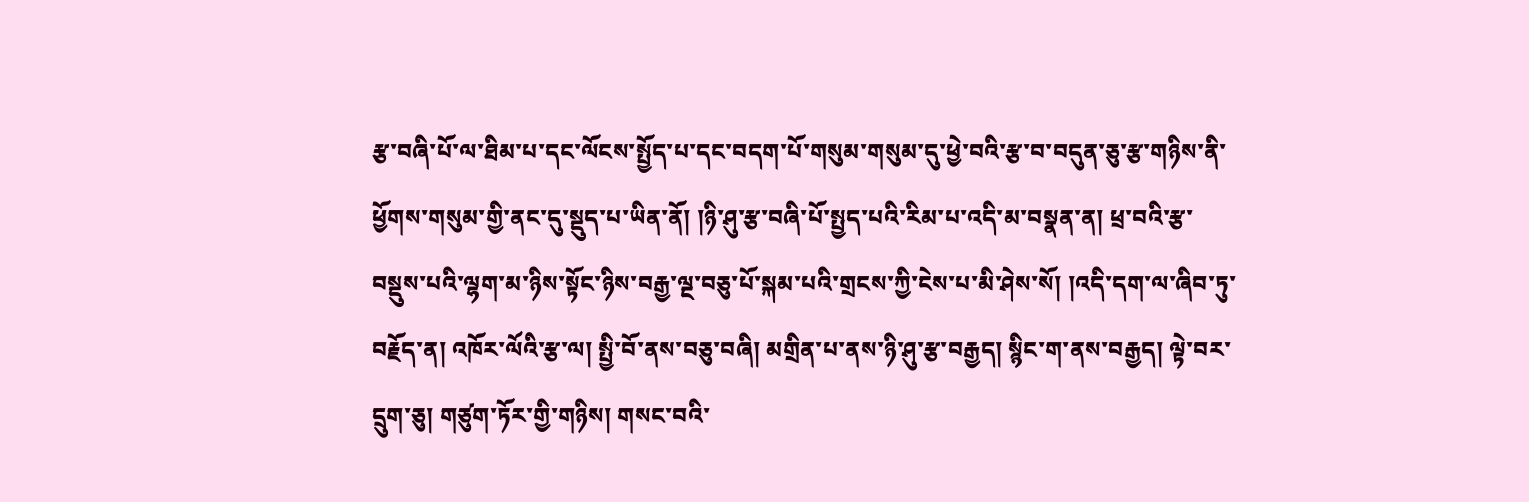རྩ་བཞི་པོ་ལ་ཐིམ་པ་དང་ལོངས་སྤྱོད་པ་དང་བདག་པོ་གསུམ་གསུམ་དུ་ཕྱེ་བའི་རྩ་བ་བདུན་ཅུ་རྩ་གཉིས་ནི་ཕྱོགས་གསུམ་གྱི་ནང་དུ་སྡུད་པ་ཡིན་ནོ། །ཉི་ཤུ་རྩ་བཞི་པོ་སྤྱད་པའི་རིམ་པ་འདི་མ་བསྣན་ན། ཕྲ་བའི་རྩ་བསྡུས་པའི་ལྷག་མ་ཉིས་སྟོང་ཉིས་བརྒྱ་ལྔ་བཅུ་པོ་སྐམ་པའི་གྲངས་ཀྱི་ངེས་པ་མི་ཤེས་སོ། །འདི་དག་ལ་ཞིབ་ཏུ་བརྗོད་ན། འཁོར་ལོའི་རྩ་ལ། སྤྱི་བོ་ནས་བཅུ་བཞི། མགྲིན་པ་ནས་ཉི་ཤུ་རྩ་བརྒྱད། སྙིང་ག་ནས་བརྒྱད། ལྟེ་བར་དྲུག་ཅུ། གཙུག་ཏོར་གྱི་གཉིས། གསང་བའི་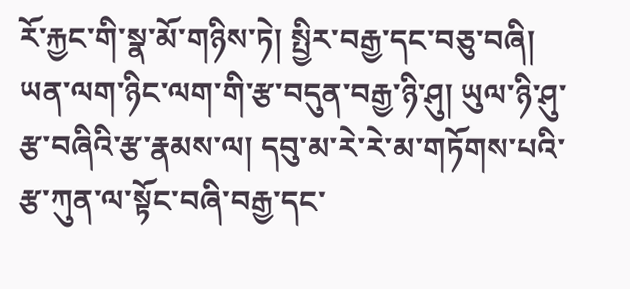རོ་རྐྱང་གི་སྣ་མོ་གཉིས་ཏེ། སྤྱིར་བརྒྱ་དང་བཅུ་བཞི། ཡན་ལག་ཉིང་ལག་གི་རྩ་བདུན་བརྒྱ་ཉི་ཤུ། ཡུལ་ཉི་ཤུ་རྩ་བཞིའི་རྩ་རྣམས་ལ། དབུ་མ་རེ་རེ་མ་གཏོགས་པའི་རྩ་ཀུན་ལ་སྟོང་བཞི་བརྒྱ་དང་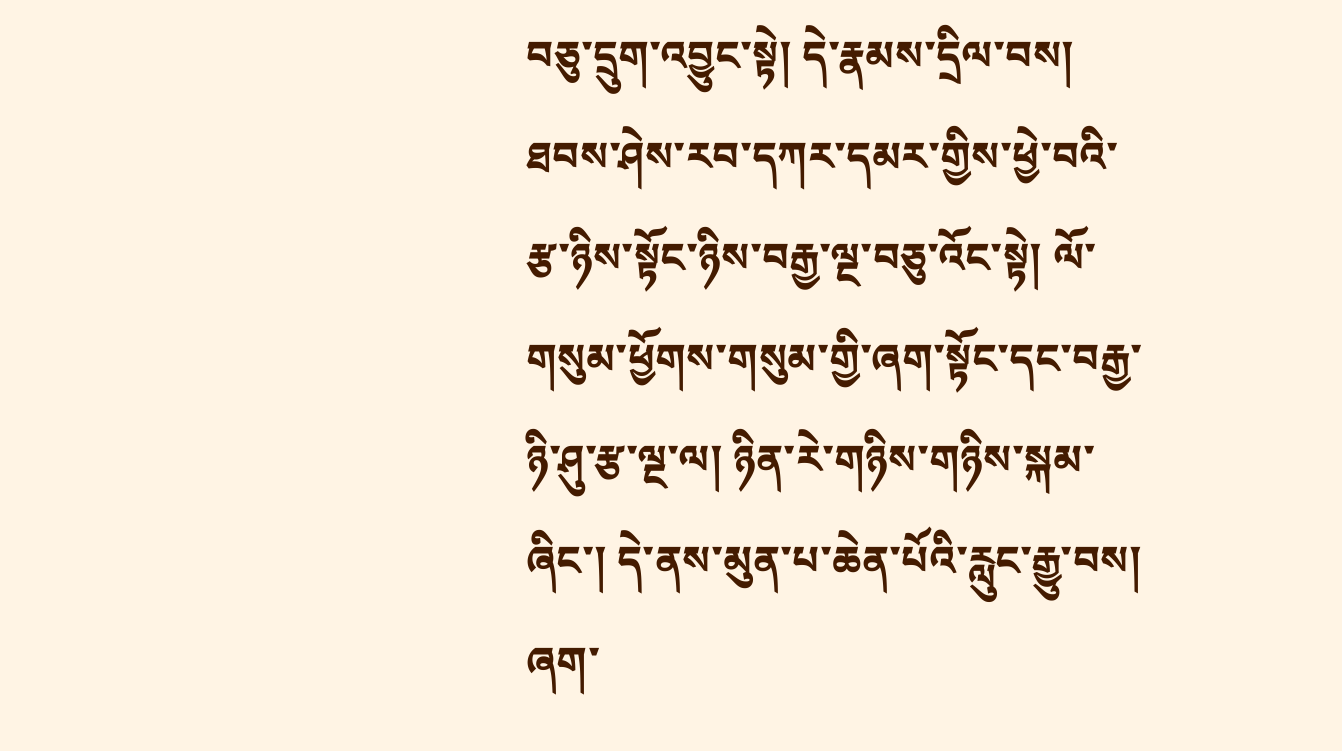བཅུ་དྲུག་འབྱུང་སྟེ། དེ་རྣམས་དྲིལ་བས། ཐབས་ཤེས་རབ་དཀར་དམར་གྱིས་ཕྱེ་བའི་རྩ་ཉིས་སྟོང་ཉིས་བརྒྱ་ལྔ་བཅུ་འོང་སྟེ། ལོ་གསུམ་ཕྱོགས་གསུམ་གྱི་ཞག་སྟོང་དང་བརྒྱ་ཉི་ཤུ་རྩ་ལྔ་ལ། ཉིན་རེ་གཉིས་གཉིས་སྐམ་ཞིང་། དེ་ནས་མུན་པ་ཆེན་པོའི་རླུང་རྒྱུ་བས། ཞག་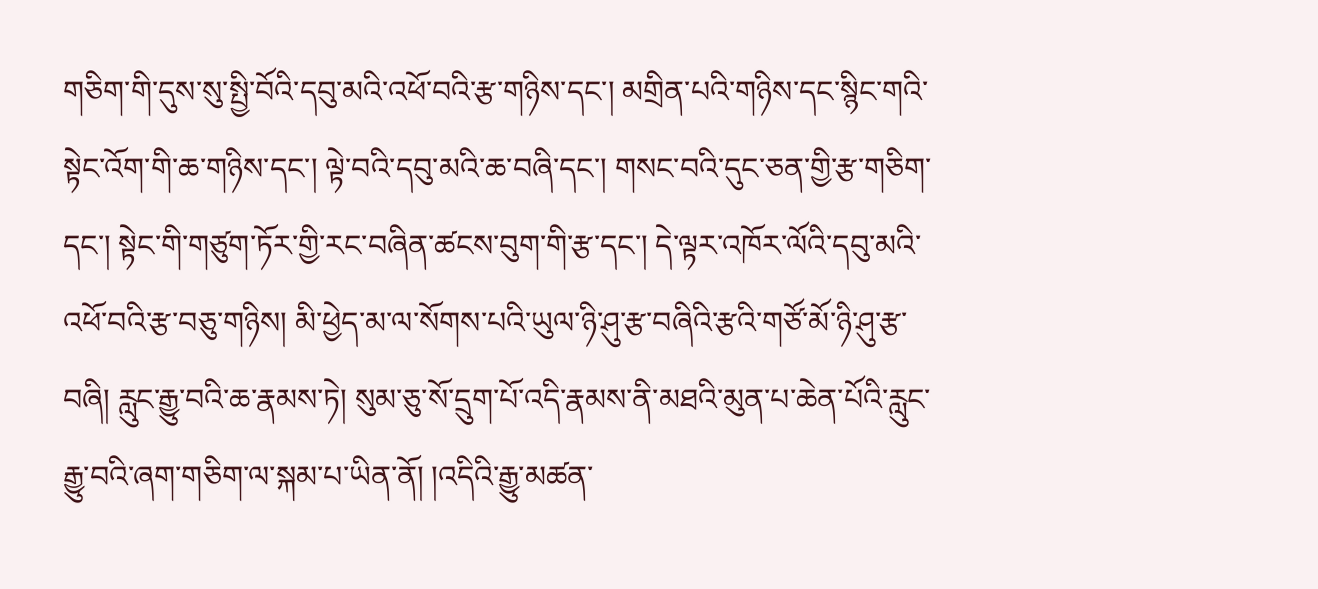གཅིག་གི་དུས་སུ་སྤྱི་བོའི་དབུ་མའི་འཕོ་བའི་རྩ་གཉིས་དང་། མགྲིན་པའི་གཉིས་དང་སྙིང་གའི་སྟེང་འོག་གི་ཆ་གཉིས་དང་། ལྟེ་བའི་དབུ་མའི་ཆ་བཞི་དང་། གསང་བའི་དུང་ཅན་གྱི་རྩ་གཅིག་དང་། སྟེང་གི་གཙུག་ཏོར་གྱི་རང་བཞིན་ཚངས་བུག་གི་རྩ་དང་། དེ་ལྟར་འཁོར་ལོའི་དབུ་མའི་འཕོ་བའི་རྩ་བཅུ་གཉིས། མི་ཕྱེད་མ་ལ་སོགས་པའི་ཡུལ་ཉི་ཤུ་རྩ་བཞིའི་རྩའི་གཙོ་མོ་ཉི་ཤུ་རྩ་བཞི། རླུང་རྒྱུ་བའི་ཆ་རྣམས་ཏེ། སུམ་ཅུ་སོ་དྲུག་པོ་འདི་རྣམས་ནི་མཐའི་མུན་པ་ཆེན་པོའི་རླུང་རྒྱུ་བའི་ཞག་གཅིག་ལ་སྐམ་པ་ཡིན་ནོ། །འདིའི་རྒྱུ་མཚན་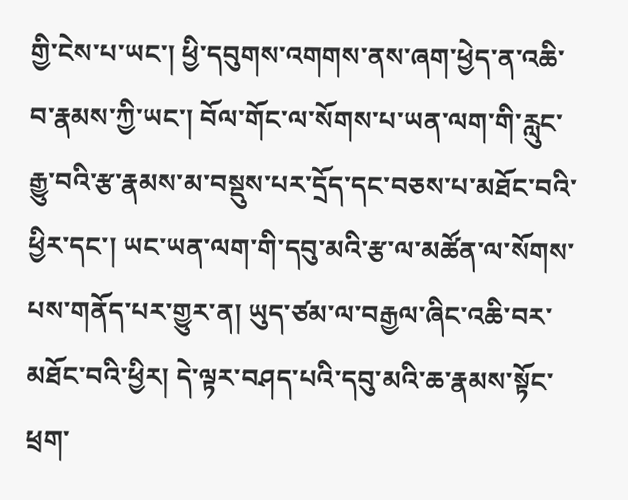གྱི་ངེས་པ་ཡང་། ཕྱི་དབུགས་འགགས་ནས་ཞག་ཕྱེད་ན་འཆི་བ་རྣམས་ཀྱི་ཡང་། བོལ་གོང་ལ་སོགས་པ་ཡན་ལག་གི་རླུང་རྒྱུ་བའི་རྩ་རྣམས་མ་བསྡུས་པར་དྲོད་དང་བཅས་པ་མཐོང་བའི་ཕྱིར་དང་། ཡང་ཡན་ལག་གི་དབུ་མའི་རྩ་ལ་མཚོན་ལ་སོགས་པས་གནོད་པར་གྱུར་ན། ཡུད་ཙམ་ལ་བརྒྱལ་ཞིང་འཆི་བར་མཐོང་བའི་ཕྱིར། དེ་ལྟར་བཤད་པའི་དབུ་མའི་ཆ་རྣམས་སྟོང་ཕྲག་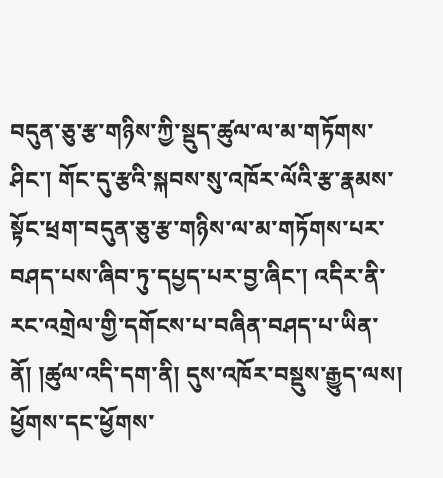བདུན་ཅུ་རྩ་གཉིས་ཀྱི་སྡུད་ཚུལ་ལ་མ་གཏོགས་ཤིང་། གོང་དུ་རྩའི་སྐབས་སུ་འཁོར་ལོའི་རྩ་རྣམས་སྟོང་ཕྲག་བདུན་ཅུ་རྩ་གཉིས་ལ་མ་གཏོགས་པར་བཤད་པས་ཞིབ་ཏུ་དཔྱད་པར་བྱ་ཞིང་། འདིར་ནི་རང་འགྲེལ་གྱི་དགོངས་པ་བཞིན་བཤད་པ་ཡིན་ནོ། །ཚུལ་འདི་དག་ནི། དུས་འཁོར་བསྡུས་རྒྱུད་ལས། ཕྱོགས་དང་ཕྱོགས་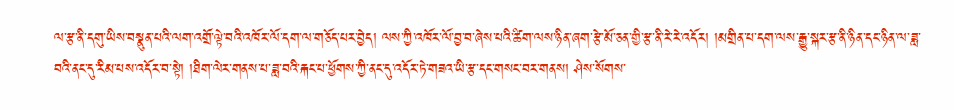ལ་རྩ་ནི་དགུ་ཡིས་བསྣུན་པའི་ལག་འགྲོ་ལྟེ་བའི་འཁོར་ལོ་དག་ལ་གཅོད་པར་བྱེད། ལས་ཀྱི་འཁོར་ལོ་བྱ་བ་ཞེས་པའི་ཚིག་ལས་ཉིན་ཞག་རྩེ་མོ་ཅན་གྱི་རྩ་ནི་རེ་རེ་འདོར། །མགྲིན་པ་དག་ལས་རྒྱུ་སྐར་རྩ་ནི་ཉིན་དང་ཉིན་ལ་ཟླ་བའི་ནང་དུ་རིམ་པས་འདོར་བ་སྟེ། །ཐིག་ལེར་གནས་པ་ཟླ་བའི་རྐང་པ་ཕྱོགས་ཀྱི་ནང་དུ་འདོར་ཏེ་གཟའ་ཡི་རྩ་དང་གསང་བར་གནས། ཤེས་སོགས་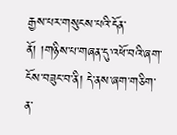རྒྱས་པར་གསུངས་པའི་དོན་ནོ། །གཉིས་པ་གཞན་དུ་འཕོ་བའི་ཞག་ངོས་བཟུང་བ་ནི། དེ་ནས་ཞག་གཅིག་ན་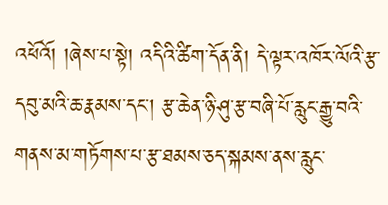འཕོའོ། །ཞེས་པ་སྟེ། འདིའི་ཚིག་དོན་ནི། དེ་ལྟར་འཁོར་ལོའི་རྩ་དབུ་མའི་ཆ་རྣམས་དང་། རྩ་ཆེན་ཉི་ཤུ་རྩ་བཞི་པོ་རླུང་རྒྱུ་བའི་གནས་མ་གཏོགས་པ་རྩ་ཐམས་ཅད་སྐམས་ནས་རླུང་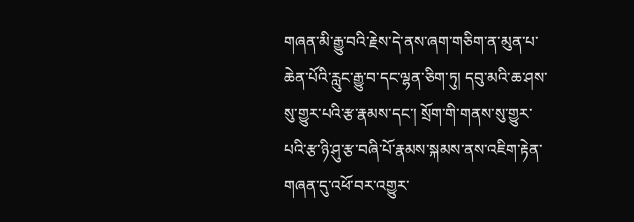གཞན་མི་རྒྱུ་བའི་རྗེས་དེ་ནས་ཞག་གཅིག་ན་མུན་པ་ཆེན་པོའི་རླུང་རྒྱུ་བ་དང་ལྷན་ཅིག་ཏུ། དབུ་མའི་ཆ་ཤས་སུ་གྱུར་པའི་རྩ་རྣམས་དང་། སྲོག་གི་གནས་སུ་གྱུར་པའི་རྩ་ཉི་ཤུ་རྩ་བཞི་པོ་རྣམས་སྐམས་ནས་འཇིག་རྟེན་གཞན་དུ་འཕོ་བར་འགྱུར་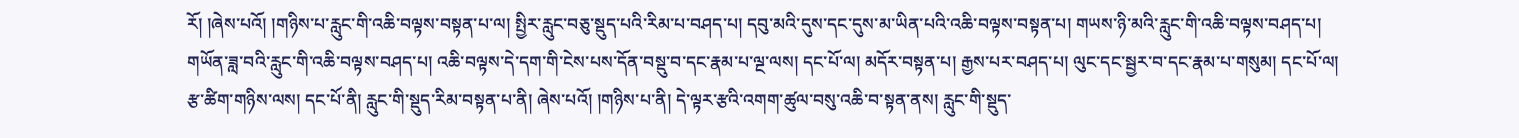རོ། །ཞེས་པའོ། །གཉིས་པ་རླུང་གི་འཆི་བལྟས་བསྟན་པ་ལ། སྤྱིར་རླུང་བཅུ་སྡུད་པའི་རིམ་པ་བཤད་པ། དབུ་མའི་དུས་དང་དུས་མ་ཡིན་པའི་འཆི་བལྟས་བསྟན་པ། གཡས་ཉི་མའི་རླུང་གི་འཆི་བལྟས་བཤད་པ། གཡོན་ཟླ་བའི་རླུང་གི་འཆི་བལྟས་བཤད་པ། འཆི་བལྟས་དེ་དག་གི་ངེས་པས་དོན་བསྡུ་བ་དང་རྣམ་པ་ལྔ་ལས། དང་པོ་ལ། མདོར་བསྟན་པ། རྒྱས་པར་བཤད་པ། ལུང་དང་སྦྱར་བ་དང་རྣམ་པ་གསུམ། དང་པོ་ལ། རྩ་ཚིག་གཉིས་ལས། དང་པོ་ནི། རླུང་གི་སྡུད་རིམ་བསྟན་པ་ནི། ཞེས་པའོ། །གཉིས་པ་ནི། དེ་ལྟར་རྩའི་འགག་ཚུལ་བསུ་འཆི་བ་སྟན་ནས། རླུང་གི་སྡུད་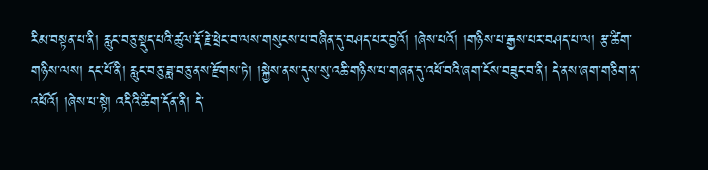རིམ་བསྟན་པ་ནི། རླུང་བཅུ་སྡུད་པའི་ཚུལ་རྡོ་རྗེ་ཕྲེང་བ་ལས་གསུངས་པ་བཞིན་དུ་བཤད་པར་བྱའོ། །ཞེས་པའོ། །གཉིས་པ་རྒྱས་པར་བཤད་པ་ལ། རྩ་ཚིག་གཉིས་ལས། དང་པོ་ནི། རླུང་བཅུ་ཟླ་བཅུ་ནས་རྫོགས་ཏེ། །སྐྱེས་ནས་དུས་སུ་འཆི་གཉིས་པ་གཞན་དུ་འཕོ་བའི་ཞག་ངོས་བཟུང་བ་ནི། དེ་ནས་ཞག་གཅིག་ན་འཕོའོ། །ཞེས་པ་སྟེ། འདིའི་ཚིག་དོན་ནི། དེ་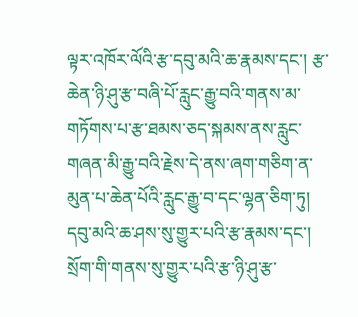ལྟར་འཁོར་ལོའི་རྩ་དབུ་མའི་ཆ་རྣམས་དང་། རྩ་ཆེན་ཉི་ཤུ་རྩ་བཞི་པོ་རླུང་རྒྱུ་བའི་གནས་མ་གཏོགས་པ་རྩ་ཐམས་ཅད་སྐམས་ནས་རླུང་གཞན་མི་རྒྱུ་བའི་རྗེས་དེ་ནས་ཞག་གཅིག་ན་མུན་པ་ཆེན་པོའི་རླུང་རྒྱུ་བ་དང་ལྷན་ཅིག་ཏུ། དབུ་མའི་ཆ་ཤས་སུ་གྱུར་པའི་རྩ་རྣམས་དང་། སྲོག་གི་གནས་སུ་གྱུར་པའི་རྩ་ཉི་ཤུ་རྩ་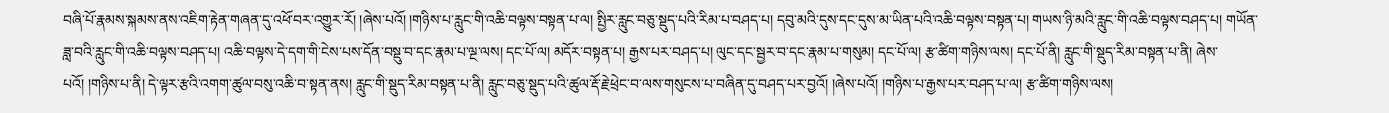བཞི་པོ་རྣམས་སྐམས་ནས་འཇིག་རྟེན་གཞན་དུ་འཕོ་བར་འགྱུར་རོ། །ཞེས་པའོ། །གཉིས་པ་རླུང་གི་འཆི་བལྟས་བསྟན་པ་ལ། སྤྱིར་རླུང་བཅུ་སྡུད་པའི་རིམ་པ་བཤད་པ། དབུ་མའི་དུས་དང་དུས་མ་ཡིན་པའི་འཆི་བལྟས་བསྟན་པ། གཡས་ཉི་མའི་རླུང་གི་འཆི་བལྟས་བཤད་པ། གཡོན་ཟླ་བའི་རླུང་གི་འཆི་བལྟས་བཤད་པ། འཆི་བལྟས་དེ་དག་གི་ངེས་པས་དོན་བསྡུ་བ་དང་རྣམ་པ་ལྔ་ལས། དང་པོ་ལ། མདོར་བསྟན་པ། རྒྱས་པར་བཤད་པ། ལུང་དང་སྦྱར་བ་དང་རྣམ་པ་གསུམ། དང་པོ་ལ། རྩ་ཚིག་གཉིས་ལས། དང་པོ་ནི། རླུང་གི་སྡུད་རིམ་བསྟན་པ་ནི། ཞེས་པའོ། །གཉིས་པ་ནི། དེ་ལྟར་རྩའི་འགག་ཚུལ་བསུ་འཆི་བ་སྟན་ནས། རླུང་གི་སྡུད་རིམ་བསྟན་པ་ནི། རླུང་བཅུ་སྡུད་པའི་ཚུལ་རྡོ་རྗེ་ཕྲེང་བ་ལས་གསུངས་པ་བཞིན་དུ་བཤད་པར་བྱའོ། །ཞེས་པའོ། །གཉིས་པ་རྒྱས་པར་བཤད་པ་ལ། རྩ་ཚིག་གཉིས་ལས།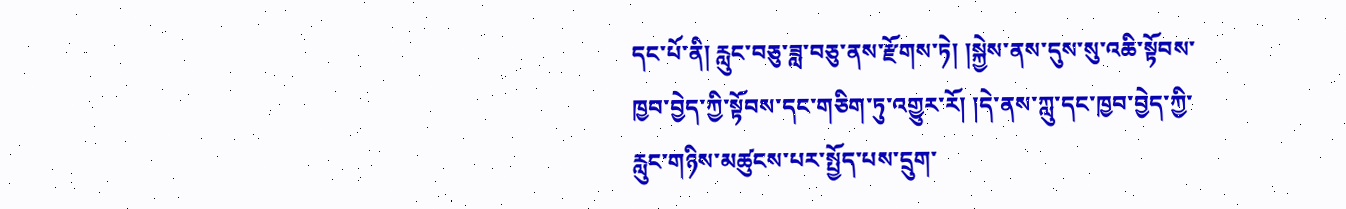དང་པོ་ནི། རླུང་བཅུ་ཟླ་བཅུ་ནས་རྫོགས་ཏེ། །སྐྱེས་ནས་དུས་སུ་འཆི་སྟོབས་ཁྱབ་བྱེད་ཀྱི་སྟོབས་དང་གཅིག་ཏུ་འགྱུར་རོ། །དེ་ནས་ཀླུ་དང་ཁྱབ་བྱེད་ཀྱི་རླུང་གཉིས་མཚུངས་པར་སྤྱོད་པས་དྲུག་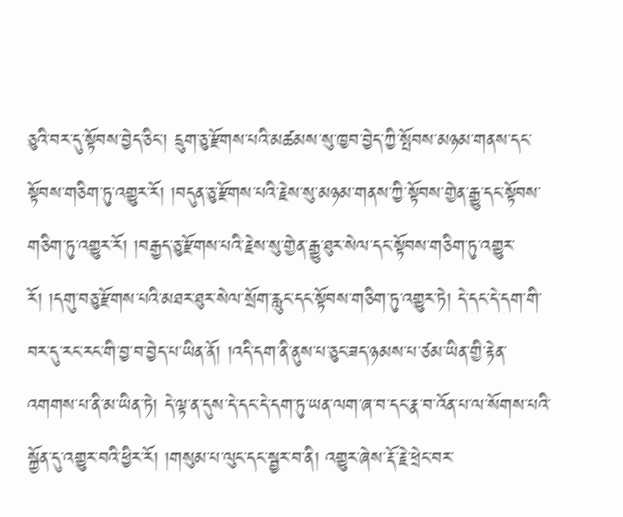ཅུའི་བར་དུ་སྟོབས་བྱེད་ཅིང་། དྲུག་ཅུ་རྫོགས་པའི་མཚམས་སུ་ཁྱབ་བྱེད་ཀྱི་སྤོབས་མཉམ་གནས་དང་སྟོབས་གཅིག་ཏུ་འགྱུར་རོ། །བདུན་ཅུ་རྫོགས་པའི་རྗེས་སུ་མཉམ་གནས་ཀྱི་སྟོབས་གྱེན་རྒྱུ་དང་སྟོབས་གཅིག་ཏུ་འགྱུར་རོ། །བརྒྱད་ཅུ་རྫོགས་པའི་རྗེས་སུ་གྱེན་རྒྱུ་ཐུར་སེལ་དང་སྟོབས་གཅིག་ཏུ་འགྱུར་རོ། །དགུ་བཅུ་རྫོགས་པའི་མཐར་ཐུར་སེལ་སྲོག་རླུང་དང་སྟོབས་གཅིག་ཏུ་འགྱུར་ཏེ། དེ་དང་དེ་དག་གི་བར་དུ་རང་རང་གི་བྱ་བ་བྱེད་པ་ཡིན་ནོ། །འདི་དག་ནི་ནུས་པ་ཅུང་ཟད་ཉམས་པ་ཙམ་ཡིན་གྱི་རྟེན་འགགས་པ་ནི་མ་ཡིན་ཏེ། དེ་ལྟ་ན་དུས་དེ་དང་དེ་དག་ཏུ་ཡན་ལག་ཞ་བ་དང་རྣ་བ་འོན་པ་ལ་སོགས་པའི་སྐྱོན་དུ་འགྱུར་བའི་ཕྱིར་རོ། །གསུམ་པ་ལུང་དང་སྦྱར་བ་ནི། འགྱུར་ཞེས་རྡོ་རྗེ་ཕྲེང་བར་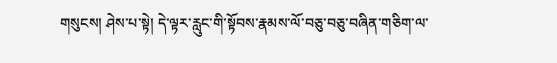གསུངས། ཤེས་པ་སྟེ། དེ་ལྟར་རླུང་གི་སྟོབས་རྣམས་ལོ་བཅུ་བཅུ་བཞིན་གཅིག་ལ་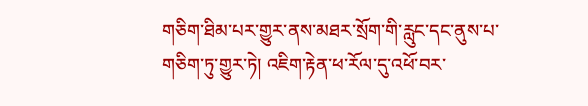གཅིག་ཐིམ་པར་གྱུར་ནས་མཐར་སྲོག་གི་རླུང་དང་ནུས་པ་གཅིག་ཏུ་གྱུར་ཏེ། འཇིག་རྟེན་ཕ་རོལ་དུ་འཕོ་བར་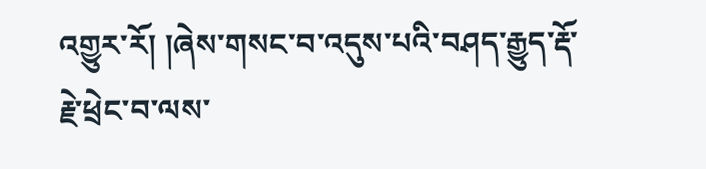འགྱུར་རོ། །ཞེས་གསང་བ་འདུས་པའི་བཤད་རྒྱུད་རྡོ་རྗེ་ཕྲེང་བ་ལས་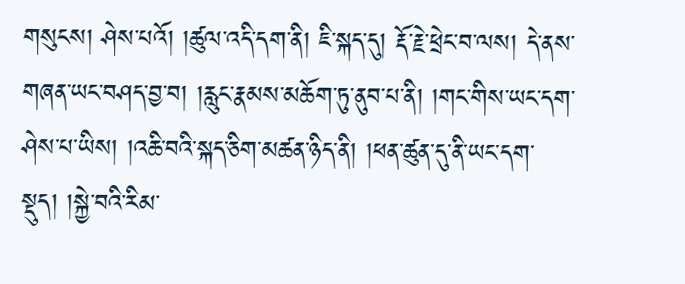གསུངས། ཤེས་པའོ། །ཚུལ་འདི་དག་ནི། ཇི་སྐད་དུ། རྡོ་རྗེ་ཕྲེང་བ་ལས། དེ་ནས་གཞན་ཡང་བཤད་བྱ་བ། །རླུང་རྣམས་མཆོག་ཏུ་ནུབ་པ་ནི། །གང་གིས་ཡང་དག་ཤེས་པ་ཡིས། །འཆི་བའི་སྐད་ཅིག་མཚན་ཉིད་ནི། །ཕན་ཚུན་དུ་ནི་ཡང་དག་སྡུད། །སྐྱེ་བའི་རིམ་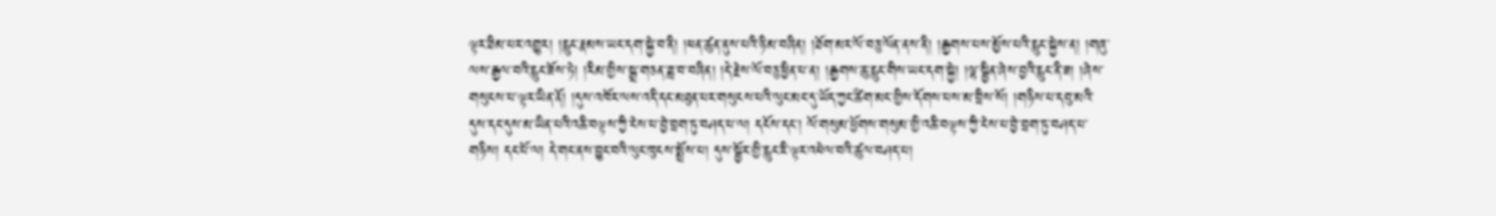ལྟར་ཐིམ་པར་འགྱུར། །རླུང་རྣམས་ཡང་དག་སྐྱེ་བ་ནི། །ཕན་ཚུན་ནུས་པའི་ཉི་མ་བཞིན། །ཐོག་མར་ལོ་བཅུ་ལོན་ནས་ནི། །རྒྱགས་པས་མྱོས་པའི་རླུང་སྐྱེས་ན། །གཞུ་ལས་རྒྱལ་བའི་རླུང་ཟོས་ཏེ། །རིམ་གྱིས་སྒྲ་གཅན་ཟླ་བ་བཞིན། །དེ་རྗེས་ལོ་བཅུ་ཕྱིན་པ་ན། །རྒྱགས་ཆུ་རླུང་གིས་ཡང་དག་སྐྱེ། །ལྷ་སྦྱིན་ཞེས་བྱའི་རླུང་ནི་ཟ། །ཞེས་གསུངས་པ་ལྟར་ཡིན་ནོ། །དུས་འཁོར་ལས་འདི་དང་མཐུན་པར་གསུངས་པའི་ལུང་མང་དུ་ཡོད་ཀྱང་ཚིག་མང་གྱིས་དོགས་པས་མ་བྲིས་སོ། །གཉིས་པ་དབུ་མའི་དུས་དང་དུས་མ་ཡིན་པའི་འཆི་བལྟས་ཀྱི་ངེས་པ་བྱེ་བྲག་ཏུ་བཤད་པ་ལ། དངོས་དང་། ལོ་གསུམ་ཕྱོགས་གསུམ་གྱི་འཆི་བལྟས་ཀྱི་ངེས་པ་བྱེ་བྲག་ཏུ་བཤད་པ་གཉིས། དང་པོ་ལ། དེ་གང་ནས་བྱུང་བའི་ལུང་ཁུངས་སྨྲོས་པ། དུས་སྦྱོར་གྱི་རླུང་ཇི་ལྟར་འཕེལ་བའི་ཚུལ་བཤད་པ།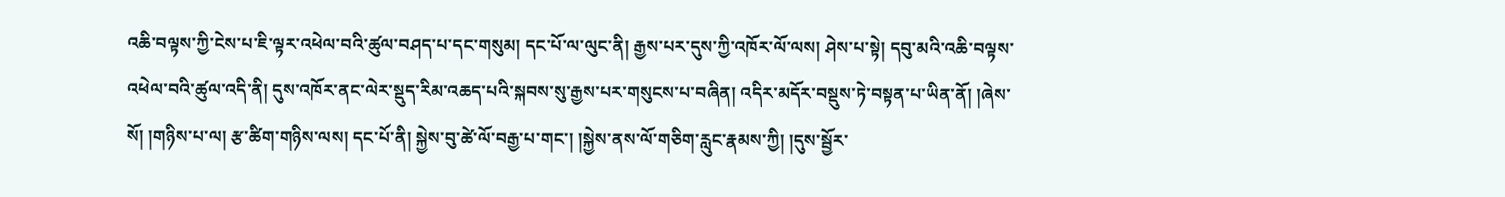འཆི་བལྟས་ཀྱི་ངེས་པ་ཇི་ལྟར་འཕེལ་བའི་ཚུལ་བཤད་པ་དང་གསུམ། དང་པོ་ལ་ལུང་ནི། རྒྱས་པར་དུས་ཀྱི་འཁོར་ལོ་ལས། ཤེས་པ་སྟེ། དབུ་མའི་འཆི་བལྟས་འཕེལ་བའི་ཚུལ་འདི་ནི། དུས་འཁོར་ནང་ལེར་སྡུད་རིམ་འཆད་པའི་སྐབས་སུ་རྒྱས་པར་གསུངས་པ་བཞིན། འདིར་མདོར་བསྡུས་ཏེ་བསྟན་པ་ཡིན་ནོ། །ཞེས་སོ། །གཉིས་པ་ལ། རྩ་ཚིག་གཉིས་ལས། དང་པོ་ནི། སྐྱེས་བུ་ཚེ་ལོ་བརྒྱ་པ་གང་། །སྐྱེས་ནས་ལོ་གཅིག་རླུང་རྣམས་ཀྱི། །དུས་སྦྱོར་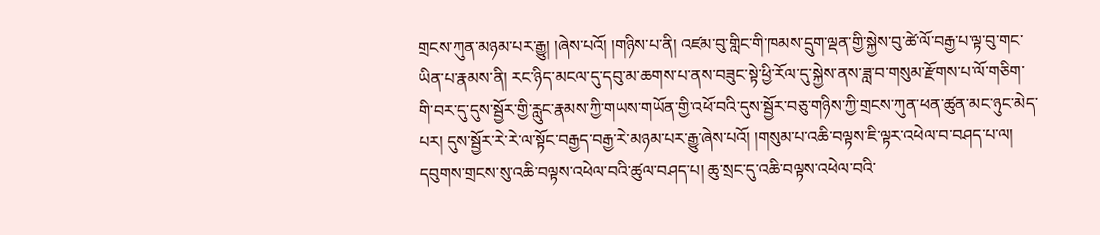གྲངས་ཀུན་མཉམ་པར་རྒྱུ། །ཞེས་པའོ། །གཉིས་པ་ནི། འཛམ་བུ་གླིང་གི་ཁམས་དྲུག་ལྡན་གྱི་སྐྱེས་བུ་ཚེ་ལོ་བརྒྱ་པ་ལྟ་བུ་གང་ཡིན་པ་རྣམས་ནི། རང་ཉིད་མངལ་དུ་དབུ་མ་ཆགས་པ་ནས་བཟུང་སྟེ་ཕྱི་རོལ་དུ་སྐྱེས་ནས་ཟླ་བ་གསུམ་རྫོགས་པ་ལོ་གཅིག་གི་བར་དུ་དུས་སྦྱོར་གྱི་རླུང་རྣམས་ཀྱི་གཡས་གཡོན་གྱི་འཕོ་བའི་དུས་སྦྱོར་བཅུ་གཉིས་ཀྱི་གྲངས་ཀུན་ཕན་ཚུན་མང་ཉུང་མེད་པར། དུས་སྦྱོར་རེ་རེ་ལ་སྟོང་བརྒྱད་བརྒྱ་རེ་མཉམ་པར་རྒྱུ་ཞེས་པའོ། །གསུམ་པ་འཆི་བལྟས་ཇི་ལྟར་འཕེལ་བ་བཤད་པ་ལ། དབུགས་གྲངས་སུ་འཆི་བལྟས་འཕེལ་བའི་ཚུལ་བཤད་པ། ཆུ་སྲང་དུ་འཆི་བལྟས་འཕེལ་བའི་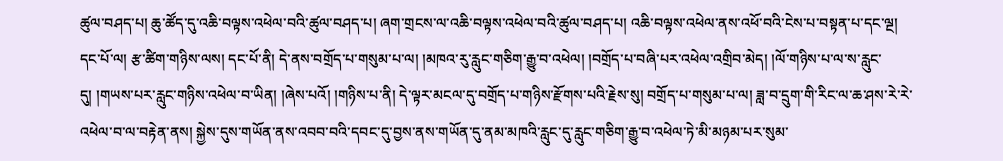ཚུལ་བཤད་པ། ཆུ་ཚོད་དུ་འཆི་བལྟས་འཕེལ་བའི་ཚུལ་བཤད་པ། ཞག་གྲངས་ལ་འཆི་བལྟས་འཕེལ་བའི་ཚུལ་བཤད་པ། འཆི་བལྟས་འཕེལ་ནས་འཕོ་བའི་ངེས་པ་བསྟན་པ་དང་ལྔ། དང་པོ་ལ། རྩ་ཚིག་གཉིས་ལས། དང་པོ་ནི། དེ་ནས་བགྲོད་པ་གསུམ་པ་ལ། །མཁའ་རུ་རླུང་གཅིག་རྒྱུ་བ་འཕེལ། །བགྲོད་པ་བཞི་པར་འཕེལ་འགྲིབ་མེད། །ལོ་གཉིས་པ་ལ་ས་རླུང་དུ། །གཡས་པར་རླུང་གཉིས་འཕེལ་བ་ཡིན། །ཞེས་པའོ། །གཉིས་པ་ནི། དེ་ལྟར་མངལ་དུ་བགྲོད་པ་གཉིས་རྫོགས་པའི་རྗེས་སུ། བགྲོད་པ་གསུམ་པ་ལ། ཟླ་བ་དྲུག་གི་རིང་ལ་ཆ་ཤས་རེ་རེ་འཕེལ་བ་ལ་བརྟེན་ནས། སྐྱེས་དུས་གཡོན་ནས་འབབ་བའི་དབང་དུ་བྱས་ནས་གཡོན་དུ་ནམ་མཁའི་རླུང་དུ་རླུང་གཅིག་རྒྱུ་བ་འཕེལ་ཏེ་མི་མཉམ་པར་སུམ་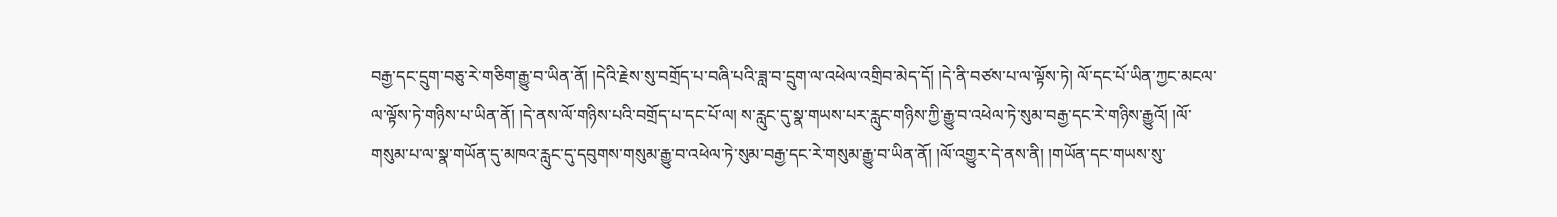བརྒྱ་དང་དྲུག་བཅུ་རེ་གཅིག་རྒྱུ་བ་ཡིན་ནོ། །དེའི་རྗེས་སུ་བགྲོད་པ་བཞི་པའི་ཟླ་བ་དྲུག་ལ་འཕེལ་འགྲིབ་མེད་དོ། །དེ་ནི་བཙས་པ་ལ་ལྟོས་ཏེ། ལོ་དང་པོ་ཡིན་ཀྱང་མངལ་ལ་ལྟོས་ཏེ་གཉིས་པ་ཡིན་ནོ། །དེ་ནས་ལོ་གཉིས་པའི་བགྲོད་པ་དང་པོ་ལ། ས་རླུང་དུ་སྣ་གཡས་པར་རླུང་གཉིས་ཀྱི་རྒྱུ་བ་འཕེལ་ཏེ་སུམ་བརྒྱ་དང་རེ་གཉིས་རྒྱུའོ། །ལོ་གསུམ་པ་ལ་སྣ་གཡོན་དུ་མཁའ་རླུང་དུ་དབུགས་གསུམ་རྒྱུ་བ་འཕེལ་ཏེ་སུམ་བརྒྱ་དང་རེ་གསུམ་རྒྱུ་བ་ཡིན་ནོ། །ལོ་འགྱུར་དེ་ནས་ནི། །གཡོན་དང་གཡས་སུ་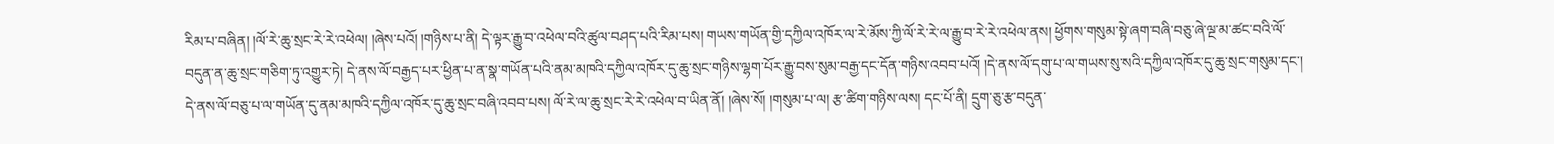རིམ་པ་བཞིན། །ལོ་རེ་ཆུ་སྲང་རེ་རེ་འཕེལ། །ཞེས་པའོ། །གཉིས་པ་ནི། དེ་ལྟར་རྒྱུ་བ་འཕེལ་བའི་ཚུལ་བཤད་པའི་རིམ་པས། གཡས་གཡོན་གྱི་དཀྱིལ་འཁོར་ལ་རེ་མོས་ཀྱི་ལོ་རེ་རེ་ལ་རྒྱུ་བ་རེ་རེ་འཕེལ་ནས། ཕྱོགས་གསུམ་སྟེ་ཞག་བཞི་བཅུ་ཞེ་ལྔ་མ་ཚང་བའི་ལོ་བདུན་ན་ཆུ་སྲང་གཅིག་ཏུ་འགྱུར་ཏེ། དེ་ནས་ལོ་བརྒྱད་པར་ཕྱིན་པ་ན་སྣ་གཡོན་པའི་ནམ་མཁའི་དཀྱིལ་འཁོར་དུ་ཆུ་སྲང་གཉིས་ལྷག་པོར་རྒྱུ་བས་སུམ་བརྒྱ་དང་དོན་གཉིས་འབབ་པའོ། །དེ་ནས་ལོ་དགུ་པ་ལ་གཡས་སུ་སའི་དཀྱིལ་འཁོར་དུ་ཆུ་སྲང་གསུམ་དང་། དེ་ནས་ལོ་བཅུ་པ་ལ་གཡོན་དུ་ནམ་མཁའི་དཀྱིལ་འཁོར་དུ་ཆུ་སྲང་བཞི་འབབ་པས། ལོ་རེ་ལ་ཆུ་སྲང་རེ་རེ་འཕེལ་བ་ཡིན་ནོ། །ཞེས་སོ། །གསུམ་པ་ལ། རྩ་ཚིག་གཉིས་ལས། དང་པོ་ནི། དྲུག་ཅུ་རྩ་བདུན་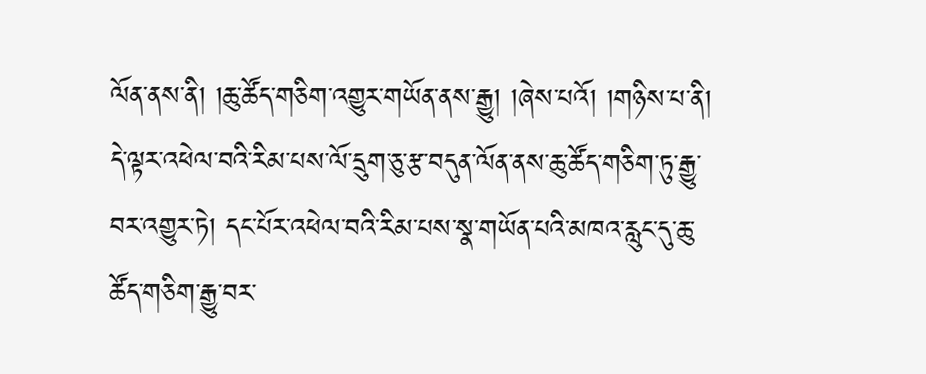ལོན་ནས་ནི། །ཆུ་ཚོད་གཅིག་འགྱུར་གཡོན་ནས་རྒྱུ། །ཞེས་པའོ། །གཉིས་པ་ནི། དེ་ལྟར་འཕེལ་བའི་རིམ་པས་ལོ་དྲུག་ཅུ་རྩ་བདུན་ལོན་ནས་ཆུ་ཚོད་གཅིག་ཏུ་རྒྱུ་བར་འགྱུར་ཏེ། དང་པོར་འཕེལ་བའི་རིམ་པས་སྣ་གཡོན་པའི་མཁའ་རླུང་དུ་ཆུ་ཚོད་གཅིག་རྒྱུ་བར་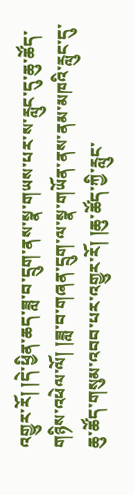འགྱུར་རོ། །དེ་ཕྱིན་ཆད་ཟླ་བ་དྲུག་ནས་སྣ་གཡས་པར་ས་རླུང་དུ་ཆུ་ཚོད་གཉིས་འཕེལ་ལོ། །ཟླ་བ་གཞན་དྲུག་ལ་སྣ་གཡོན་ནས་ནམ་མཁའི་རླུང་དུ་ཆུ་ཚོད་གསུམ་འབབ་པར་འགྱུར་རོ། །ཆུ་ཚོད་ཀྱི་རླུང་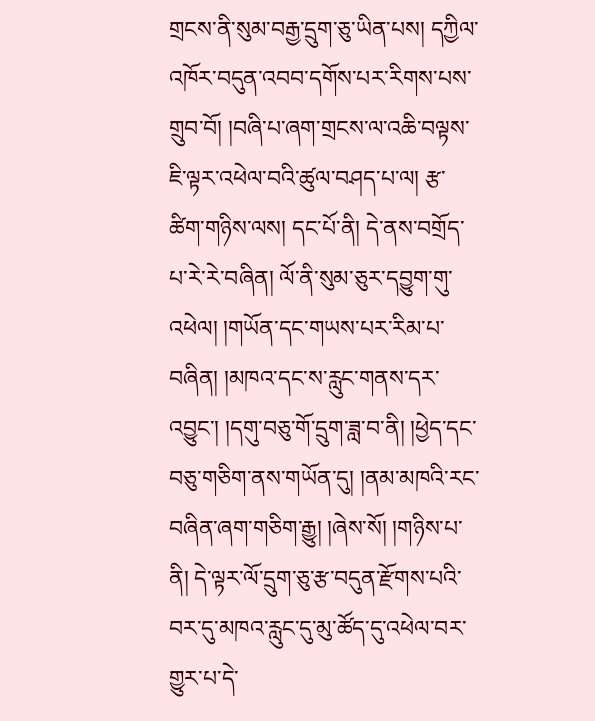གྲངས་ནི་སུམ་བརྒྱ་དྲུག་ཅུ་ཡིན་པས། དཀྱིལ་འཁོར་བདུན་འབབ་དགོས་པར་རིགས་པས་གྲུབ་བོ། །བཞི་པ་ཞག་གྲངས་ལ་འཆི་བལྟས་ཇི་ལྟར་འཕེལ་བའི་ཚུལ་བཤད་པ་ལ། རྩ་ཚིག་གཉིས་ལས། དང་པོ་ནི། དེ་ནས་བགྲོད་པ་རེ་རེ་བཞིན། ལོ་ནི་སུམ་ཅུར་དབྱུག་གུ་འཕེལ། །གཡོན་དང་གཡས་པར་རིམ་པ་བཞིན། །མཁའ་དང་ས་རླུང་གནས་དར་འབྱུང་། །དགུ་བཅུ་གོ་དྲུག་ཟླ་བ་ནི། །ཕྱེད་དང་བཅུ་གཅིག་ནས་གཡོན་དུ། །ནམ་མཁའི་རང་བཞིན་ཞག་གཅིག་རྒྱུ། །ཞེས་སོ། །གཉིས་པ་ནི། དེ་ལྟར་ལོ་དྲུག་ཅུ་རྩ་བདུན་རྫོགས་པའི་བར་དུ་མཁའ་རླུང་དུ་མུ་ཚོད་དུ་འཕེལ་བར་གྱུར་པ་དེ་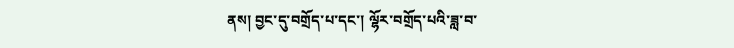ནས། བྱང་དུ་བགྲོད་པ་དང་། ལྷོར་བགྲོད་པའི་ཟླ་བ་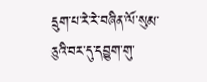དྲུག་པ་རེ་རེ་བཞིན་ལོ་སུམ་ཅུའི་བར་དུ་དབྱུག་གུ་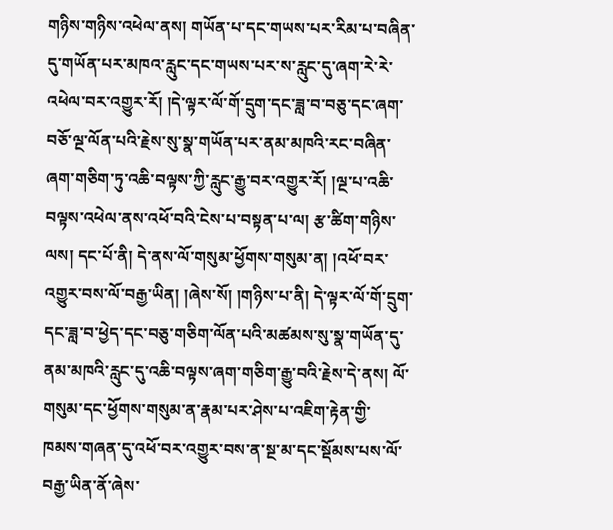གཉིས་གཉིས་འཕེལ་ནས། གཡོན་པ་དང་གཡས་པར་རིམ་པ་བཞིན་དུ་གཡོན་པར་མཁའ་རླུང་དང་གཡས་པར་ས་རླུང་དུ་ཞག་རེ་རེ་འཕེལ་བར་འགྱུར་རོ། །དེ་ལྟར་ལོ་གོ་དྲུག་དང་ཟླ་བ་བཅུ་དང་ཞག་བཅོ་ལྔ་ལོན་པའི་རྗེས་སུ་སྣ་གཡོན་པར་ནམ་མཁའི་རང་བཞིན་ཞག་གཅིག་ཏུ་འཆི་བལྟས་ཀྱི་རླུང་རྒྱུ་བར་འགྱུར་རོ། །ལྔ་པ་འཆི་བལྟས་འཕེལ་ནས་འཕོ་བའི་ངེས་པ་བསྟན་པ་ལ། རྩ་ཚིག་གཉིས་ལས། དང་པོ་ནི། དེ་ནས་ལོ་གསུམ་ཕྱོགས་གསུམ་ན། །འཕོ་བར་འགྱུར་བས་ལོ་བརྒྱ་ཡིན། །ཞེས་སོ། །གཉིས་པ་ནི། དེ་ལྟར་ལོ་གོ་དྲུག་དང་ཟླ་བ་ཕྱེད་དང་བཅུ་གཅིག་ལོན་པའི་མཚམས་སུ་སྣ་གཡོན་དུ་ནམ་མཁའི་རླུང་དུ་འཆི་བལྟས་ཞག་གཅིག་རྒྱུ་བའི་རྗེས་དེ་ནས། ལོ་གསུམ་དང་ཕྱོགས་གསུམ་ན་རྣམ་པར་ཤེས་པ་འཇིག་རྟེན་གྱི་ཁམས་གཞན་དུ་འཕོ་བར་འགྱུར་བས་ན་སྔ་མ་དང་སྡོམས་པས་ལོ་བརྒྱ་ཡིན་ནོ་ཞེས་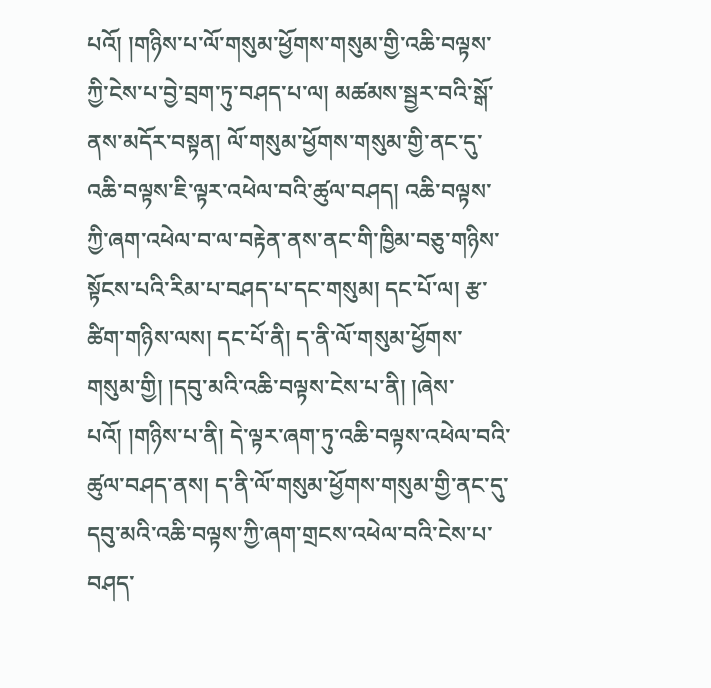པའོ། །གཉིས་པ་ལོ་གསུམ་ཕྱོགས་གསུམ་གྱི་འཆི་བལྟས་ཀྱི་ངེས་པ་བྱེ་བྲག་ཏུ་བཤད་པ་ལ། མཚམས་སྦྱར་བའི་སྒོ་ནས་མདོར་བསྟན། ལོ་གསུམ་ཕྱོགས་གསུམ་གྱི་ནང་དུ་འཆི་བལྟས་ཇི་ལྟར་འཕེལ་བའི་ཚུལ་བཤད། འཆི་བལྟས་ཀྱི་ཞག་འཕེལ་བ་ལ་བརྟེན་ནས་ནང་གི་ཁྱིམ་བཅུ་གཉིས་སྟོངས་པའི་རིམ་པ་བཤད་པ་དང་གསུམ། དང་པོ་ལ། རྩ་ཚིག་གཉིས་ལས། དང་པོ་ནི། ད་ནི་ལོ་གསུམ་ཕྱོགས་གསུམ་གྱི། །དབུ་མའི་འཆི་བལྟས་ངེས་པ་ནི། །ཞེས་པའོ། །གཉིས་པ་ནི། དེ་ལྟར་ཞག་ཏུ་འཆི་བལྟས་འཕེལ་བའི་ཚུལ་བཤད་ནས། ད་ནི་ལོ་གསུམ་ཕྱོགས་གསུམ་གྱི་ནང་དུ་དབུ་མའི་འཆི་བལྟས་ཀྱི་ཞག་གྲངས་འཕེལ་བའི་ངེས་པ་བཤད་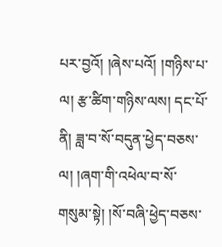པར་བྱའོ། །ཞེས་པའོ། །གཉིས་པ་ལ། རྩ་ཚིག་གཉིས་ལས། དང་པོ་ནི། ཟླ་བ་སོ་བདུན་ཕྱེད་བཅས་ལ། །ཞག་གི་འཕེལ་བ་སོ་གསུམ་སྟེ། །སོ་བཞི་ཕྱེད་བཅས་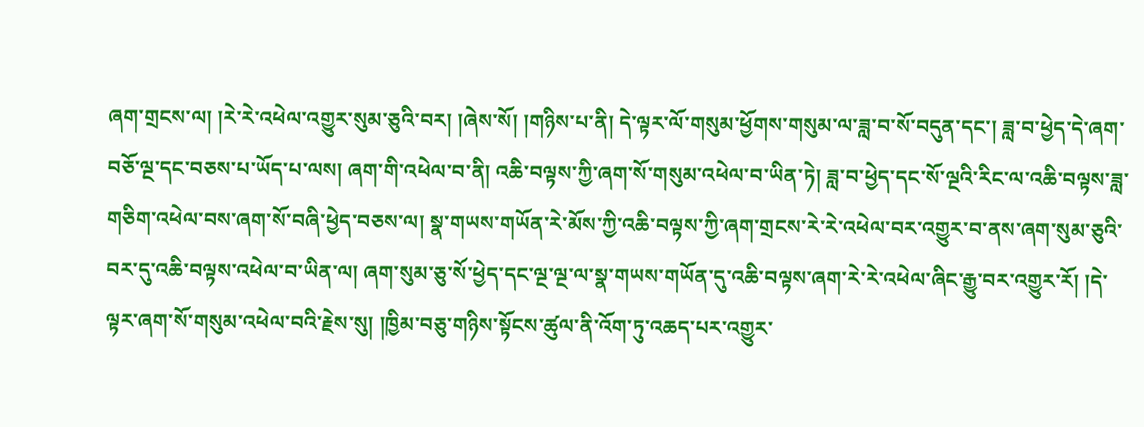ཞག་གྲངས་ལ། །རེ་རེ་འཕེལ་འགྱུར་སུམ་ཅུའི་བར། །ཞེས་སོ། །གཉིས་པ་ནི། དེ་ལྟར་ལོ་གསུམ་ཕྱོགས་གསུམ་ལ་ཟླ་བ་སོ་བདུན་དང་། ཟླ་བ་ཕྱེད་དེ་ཞག་བཅོ་ལྔ་དང་བཅས་པ་ཡོད་པ་ལས། ཞག་གི་འཕེལ་བ་ནི། འཆི་བལྟས་ཀྱི་ཞག་སོ་གསུམ་འཕེལ་བ་ཡིན་ཏེ། ཟླ་བ་ཕྱེད་དང་སོ་ལྔའི་རིང་ལ་འཆི་བལྟས་ཟླ་གཅིག་འཕེལ་བས་ཞག་སོ་བཞི་ཕྱེད་བཅས་ལ། སྣ་གཡས་གཡོན་རེ་མོས་ཀྱི་འཆི་བལྟས་ཀྱི་ཞག་གྲངས་རེ་རེ་འཕེལ་བར་འགྱུར་བ་ནས་ཞག་སུམ་ཅུའི་བར་དུ་འཆི་བལྟས་འཕེལ་བ་ཡིན་ལ། ཞག་སུམ་ཅུ་སོ་ཕྱེད་དང་ལྔ་ལྔ་ལ་སྣ་གཡས་གཡོན་དུ་འཆི་བལྟས་ཞག་རེ་རེ་འཕེལ་ཞིང་རྒྱུ་བར་འགྱུར་རོ། །དེ་ལྟར་ཞག་སོ་གསུམ་འཕེལ་བའི་རྗེས་སུ། །ཁྱིམ་བཅུ་གཉིས་སྟོངས་ཚུལ་ནི་འོག་ཏུ་འཆད་པར་འགྱུར་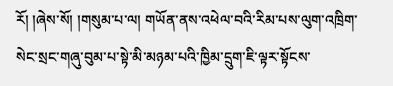རོ། །ཞེས་སོ། །གསུམ་པ་ལ། གཡོན་ནས་འཕེལ་བའི་རིམ་པས་ལུག་འཁྲིག་སེང་སྲང་གཞུ་བུམ་པ་སྟེ་མི་མཉམ་པའི་ཁྱིམ་དྲུག་ཇི་ལྟར་སྟོངས་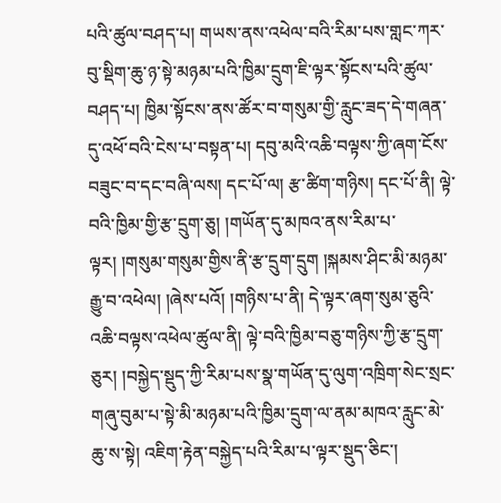པའི་ཚུལ་བཤད་པ། གཡས་ནས་འཕེལ་བའི་རིམ་པས་གླང་ཀར་བུ་སྡིག་ཆུ་ཉ་སྟེ་མཉམ་པའི་ཁྱིམ་དྲུག་ཇི་ལྟར་སྟོངས་པའི་ཚུལ་བཤད་པ། ཁྱིམ་སྟོངས་ནས་ཚོར་བ་གསུམ་གྱི་རླུང་ཟད་དེ་གཞན་དུ་འཕོ་བའི་ངེས་པ་བསྟན་པ། དབུ་མའི་འཆི་བལྟས་ཀྱི་ཞག་ངོས་བཟུང་བ་དང་བཞི་ལས། དང་པོ་ལ། རྩ་ཚིག་གཉིས། དང་པོ་ནི། ལྟེ་བའི་ཁྱིམ་གྱི་རྩ་དྲུག་ཅུ། །གཡོན་དུ་མཁའ་ནས་རིམ་པ་ལྟར། །གསུམ་གསུམ་གྱིས་ནི་རྩ་དྲུག་དྲུག །སྐམས་ཤིང་མི་མཉམ་རྒྱུ་བ་འཕེལ། །ཞེས་པའོ། །གཉིས་པ་ནི། དེ་ལྟར་ཞག་སུམ་ཅུའི་འཆི་བལྟས་འཕེལ་ཚུལ་ནི། ལྟེ་བའི་ཁྱིམ་བཅུ་གཉིས་ཀྱི་རྩ་དྲུག་ཅུར། །བསྐྱེད་སྡུད་ཀྱི་རིམ་པས་སྣ་གཡོན་དུ་ལུག་འཁྲིག་སེང་སྲང་གཞུ་བུམ་པ་སྟེ་མི་མཉམ་པའི་ཁྱིམ་དྲུག་ལ་ནམ་མཁའ་རླུང་མེ་ཆུ་ས་སྟེ། འཇིག་རྟེན་བསྐྱེད་པའི་རིམ་པ་ལྟར་སྡུད་ཅིང་།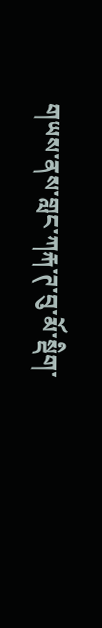གཡས་ནས་གླང་ཀརྐ་ཊ་བུ་མོ་སྡིག་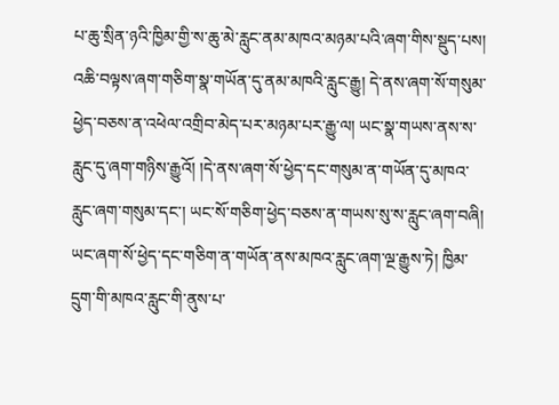པ་ཆུ་སྲིན་ཉའི་ཁྱིམ་གྱི་ས་ཆུ་མེ་རླུང་ནམ་མཁའ་མཉམ་པའི་ཞག་གིས་སྡུད་པས། འཆི་བལྟས་ཞག་གཅིག་སྣ་གཡོན་དུ་ནམ་མཁའི་རླུང་རྒྱུ། དེ་ནས་ཞག་སོ་གསུམ་ཕྱེད་བཅས་ན་འཕེལ་འགྲིབ་མེད་པར་མཉམ་པར་རྒྱུ་ལ། ཡང་སྣ་གཡས་ནས་ས་རླུང་དུ་ཞག་གཉིས་རྒྱུའོ། །དེ་ནས་ཞག་སོ་ཕྱེད་དང་གསུམ་ན་གཡོན་དུ་མཁའ་རླུང་ཞག་གསུམ་དང་། ཡང་སོ་གཅིག་ཕྱེད་བཅས་ན་གཡས་སུ་ས་རླུང་ཞག་བཞི། ཡང་ཞག་སོ་ཕྱེད་དང་གཅིག་ན་གཡོན་ནས་མཁའ་རླུང་ཞག་ལྔ་རྒྱུས་ཏེ། ཁྱིམ་དྲུག་གི་མཁའ་རླུང་གི་ནུས་པ་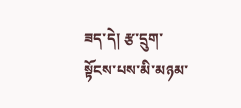ཟད་དེ། རྩ་དྲུག་སྟོངས་པས་མི་མཉམ་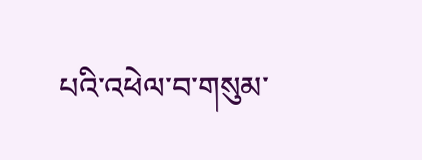པའི་འཕེལ་བ་གསུམ་